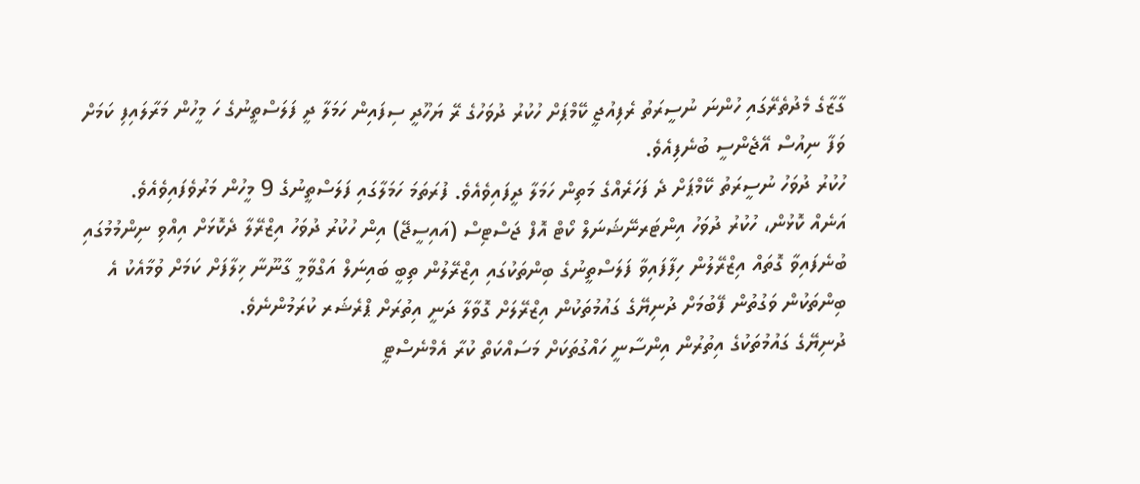ގާޒާގެ މެދުތެރޭގައި ހުންނަ ނުސީރަތު ރެފިއުޖީ ކޭމްޕަށް ހުކުރު ދުވަހުގެ ރޭ ޔަހޫދީ ސިފައިން ހަމަލާ ދީ ފަލަސްތީނުގެ ހަ މީހުން މަރާލައިފި ކަމަށް ވަފާ ނިއުސް އޭޖެންސީ ބުނެފިއެވެ.
ހުކުރު ދުވަހު ނުސީރަތު ކޭމްޕަށް ދެ ފަހަރެއްގެ މަތިން ހަމަލާ ދީފައިވެއެވެ. ފުރަތަމަ ހަމަލާގައި ފަލަސްތީނުގެ 9 މީހުން މަރުވެފައިވެއެވެ.
އަނެއް ކޮޅުން، ހުކުރު ދުވަހު އިންޓަރނޭޝަނަލް ކޯޓް އޮފް ޖަސްޓިސް (އައިސީޖޭ) އިން ހުކުރު ދުވަހު އިޒްރޭލާ ދެކޮޅަށް އިއްވި ނިންމުމުގައި ބުނެފައިވާ ގޮތައް އިޒްރޭލުން ހިފާފައިވާ ފަލަސްތީނުގެ ބިންތަކުގައި އިޒްރޭލުން ތިބީ ބައިނަލް އަގްވާމީ ގާނޫނާ ޚިލާފަށް ކަމަށް ވުމާއެކު އެ ބިންތަކުން ވަގުތުން ފޭބުމަށް ދުނިޔޭގެ ގައުމުތަކުން އިޒްރޭލަށް ގޮވާލާ ދަނީ އިތުރަށް ޕްރެޝަރ ކުރަމުންނެވެ.
ދުނިޔޭގެ ގައުމުތަކުގެ އިތުރުން އިންސާނީ ހައްގުތަކަށް މަސައްކަތް ކުރާ އެމްނެސްޓީ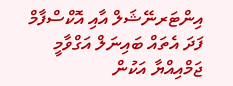އިންޓަރނޭޝަލް އާއި އޮކްސްފާމް ފަދަ އެތައް ބައިނަލް އަގްވާމީ ޖަމްއިއްޔާ އަކުން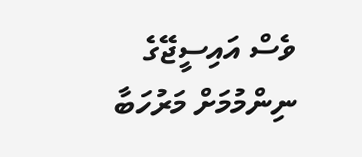ވެސް އައިސީޖޭގެ ނިންމުމަށް މަރުހަބާ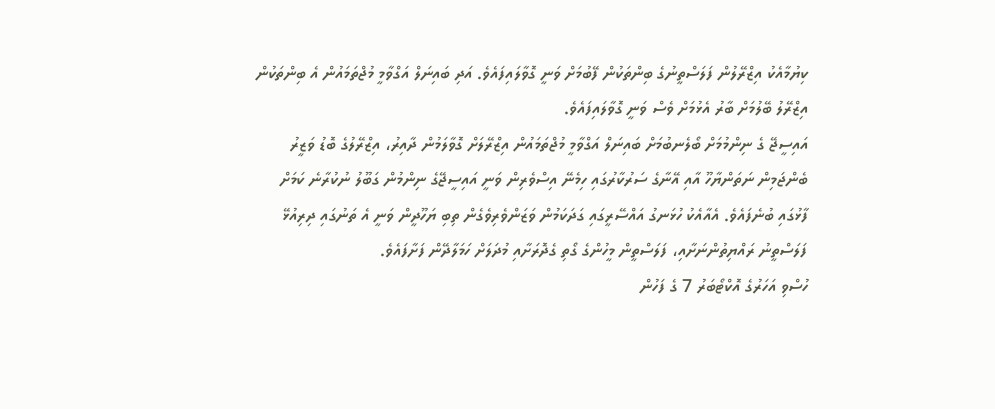ކިޔުމާއެކު އިޒްރޭލުން ފަލަސްތީނުގެ ބިންތަކުން ފޭބުމަށް ވަނީ ގޮވާލައިފައެވެ. އަދި ބައިނަލް އަގްވާމީ މުޖްތަމައުން އެ ބިންތަކުން އިޒްރޭލު ބޭލުމަށް ބާރު އެޅުމަށް ވެސް ވަނީ ގޮވާލައިފައެވެ.
އައިސީޖޭ ގެ ނިންމުމަށް ބޯލެނބުމަށް ބައިނަލް އަގްވާމީ މުޖްތަމައުން އިޒްރޭލަށް ގޮވާލަމުން ދާއިރު، އިޒްރޭލުގެ ބޮޑު ވަޒީރު ބެންޖަމިން ނަތަންޔާހޫ އާއި އޭނާގެ ސަރުކާރުގައި ހިމެނޭ އިސްވެރިން ވަނީ އައިސީޖޭގެ ނިންމުން ގަބޫލު ނުކުރާނެ ކަމަށް ފާޅުގައި ބުނެފައެވެ. އެއާއެކު ހުޅަނގު އައްސޭރީގައި ގަދަކަމުން ވަޒަންވެރިވެގެން ތިބި ޔަހޫދީން ވަނީ އެ ތަނުގައި ދިރިއުޅޭ ފަލަސްތީނު ރައްޔިތުންނަށާއި، ފަލަސްތީން މީހުންގެ ގޯތި ގެދޮރަށާއި މުދަލަށް ހަމަލާދޭން ފަށާފައެވެ.
ހުސްވި އަހަރުގެ އޮކްޓޯބަރު 7 ގެ ފަހުން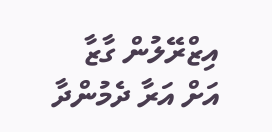އިޒްރޭލުން ގާޒާ އަށް އަރާ ދެމުންދާ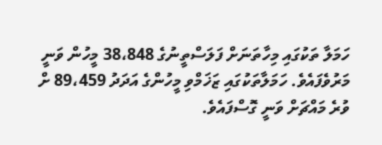ހަމަލާ ތަކުގައި މިހާތަނަށް ފަލަސްތީނުގެ 38،848 މީހުން ވަނީ މަރުވެފައެވެ. ހަމަލާތަކުގައި ޒަޚަމްވި މީހުންގެ އަދަދު 89،459 ށް ވުރެ މައްޗަށް ވަނީ ގޮސްފައެވެ.